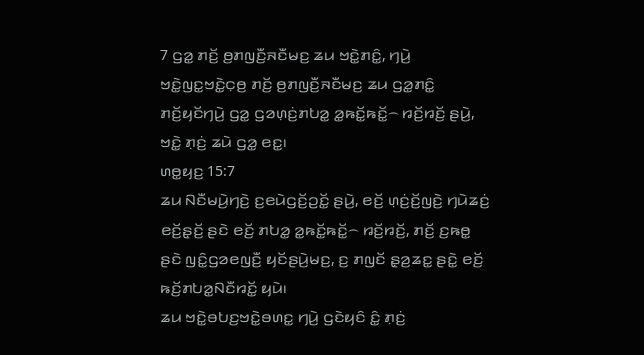7 ꤞꤤ꤭ ꤊꤢꤩ꤬ ꤥ꤬ꤊꤜꤢꤪ꤬ꤏꤢꤪꤗꤢ꤬ ꤘꤣ ꤠꤢꤧ꤭ꤊꤢꤨ꤭, ꤚꤣꤧ꤬ ꤠꤢꤧ꤭ꤜꤢ꤭ꤠꤢꤧ꤭ꤍ꤫ꤥ꤬ ꤊꤢꤩ꤬ ꤥ꤬ꤊꤜꤢꤪ꤬ꤏꤢꤪꤗꤢ꤬ ꤘꤣ ꤞꤤ꤭ꤊꤢꤨ꤭ ꤊꤢꤩ꤬ꤟꤢꤩꤚꤣꤧ꤬ ꤞꤤ꤭ ꤞꤤꤛ꤫ꤢꤦ꤬ꤊꤝꤤ꤭ ꤤ꤭ꤒꤢꤩ꤭ꤒꤢꤩ꤭꤮ ꤙꤢꤩ꤬ꤙꤢꤩ꤬ ꤔꤣꤧ꤬, ꤠꤢꤧ꤭ ꤊ꤫ꤢꤦ꤬ ꤘꤣꤧ ꤞꤤ꤭ ꤕꤢ꤭꤯
ꤛꤥ꤭ꤟꤢ꤬ 15:7
ꤘꤣ ꤡꤢꤪꤗꤣꤧ꤬ꤚꤢꤧ꤬ ꤢ꤬ꤕꤣꤧꤞꤢꤩ꤬ꤑꤢꤩ꤭ ꤔꤣꤧ꤬, ꤕꤢꤩ꤬ ꤛ꤫ꤢꤦ꤬ꤢꤩ꤬ꤜꤢꤧ꤬ ꤚꤣꤧꤘꤢꤦ꤬ ꤕꤢꤩ꤬ꤔ꤫ꤢꤩ꤬ ꤔꤢꤧ ꤕꤢꤩ꤬ ꤊꤝꤤ꤭ ꤤ꤭ꤒꤢꤩ꤭ꤒꤢꤩ꤭꤮ ꤙꤢꤩ꤬ꤙꤢꤩ꤬, ꤊꤢꤩ꤬ ꤢ꤬ꤒꤥ꤭ ꤔꤢꤧ ꤜꤢꤨ꤭ꤞꤤꤕꤜꤢꤪ꤬ ꤟꤢꤩꤔꤣꤧ꤬ꤗꤢ꤬, ꤢ꤬ ꤊꤜꤢꤩ ꤔ꤫ꤤ꤬ꤘꤢ꤭ ꤔꤢꤧ꤭ ꤕꤢꤩ꤬ ꤒꤢꤩ꤬ꤊꤝꤤ꤭ꤡꤢꤪꤙꤢꤩ꤭ ꤟꤣꤧ꤯
ꤘꤣ ꤠꤢꤧ꤭ꤋꤝꤢ꤬ꤠꤢꤧ꤭ꤋꤛꤢ꤭ ꤚꤣꤧ꤬ ꤞꤢꤧꤟꤢꤨ ꤢꤨ꤭ ꤊ꤫ꤢꤦ꤬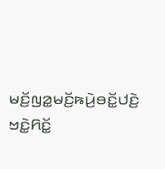ꤗꤢꤩ꤬ꤜꤤ꤭ꤗꤢꤩ꤬ꤒꤣꤧ꤬ꤋꤢꤩ꤭ꤓꤢꤧ꤬ ꤠꤢꤧ꤭ꤖꤢꤩ꤭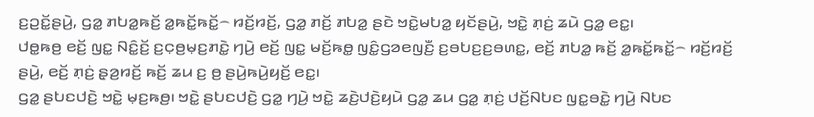ꤢ꤬ꤑꤢꤩ꤭ꤔꤣꤧ꤬, ꤞꤤ꤭ ꤊꤝꤤ꤭ꤒꤢꤩ꤬ ꤤ꤭ꤒꤢꤩ꤭ꤒꤢꤩ꤭꤮ ꤙꤢꤩ꤬ꤙꤢꤩ꤬, ꤞꤤ꤭ ꤊꤢꤩ꤬ ꤊꤝꤤ꤭ ꤔꤢꤧ ꤠꤢꤧ꤭ꤗꤝꤤ꤭ ꤟꤢꤩꤔꤣꤧ꤬, ꤠꤢꤧ꤭ ꤊ꤫ꤢꤦ꤬ ꤘꤣꤧ ꤞꤤ꤭ ꤕꤢ꤭꤯
ꤓꤥ꤭ꤒꤥ꤬ ꤕꤢꤩ꤬ ꤜꤢ꤭ ꤡꤢꤨ꤭ꤢꤩ꤬ ꤢ꤬ꤍ꤫ꤥ꤬ꤗ꤫ꤢ꤬ꤊꤢꤧ꤭ ꤚꤣꤧ꤬ ꤕꤢꤩ꤬ ꤜꤢ꤭ ꤗꤢꤩ꤬ꤒꤥ꤭ ꤜꤢꤨ꤭ꤞꤤꤕꤜꤢꤪ꤬ ꤢ꤬ꤋꤝꤢ꤬ꤢ꤬ꤋꤛꤢ꤭, ꤕꤢꤩ꤬ ꤊꤝꤤ꤭ ꤒꤢꤩ꤬ ꤤ꤭ꤒꤢꤩ꤭ꤒꤢꤩ꤭꤮ ꤙꤢꤩ꤬ꤙꤢꤩ꤬ ꤔꤣꤧ꤬, ꤕꤢꤩ꤬ ꤊ꤫ꤢꤦ꤬ ꤔ꤫ꤤ꤬ꤙꤢꤩ꤬ ꤒꤢꤩ꤬ ꤘꤣ ꤢ꤬ ꤥ꤬ ꤔꤣꤧ꤬ꤒꤣꤧ꤬ꤟꤢꤩ꤬ ꤕꤢ꤭꤯
ꤞꤤ꤭ ꤔꤝꤢꤓꤢꤧ꤬ ꤠꤢꤧ꤭ ꤗ꤫ꤢ꤬ꤒꤥ꤬꤯ ꤠꤢꤧ꤭ ꤔꤝꤢꤓꤢꤧ꤬ ꤞꤤ꤭ ꤚꤣꤧ꤬ ꤠꤢꤧ꤭ ꤘꤢꤧ꤬ꤓꤢꤧ꤬ꤟꤣꤧ ꤞꤤ꤭ ꤘꤣ ꤞꤤ꤭ ꤊ꤫ꤢꤦ꤬ ꤓꤢꤩ꤬ꤡꤝꤢ ꤜꤢ꤭ꤋꤢꤧ꤭ ꤚꤣꤧ꤬ ꤡꤝꤢ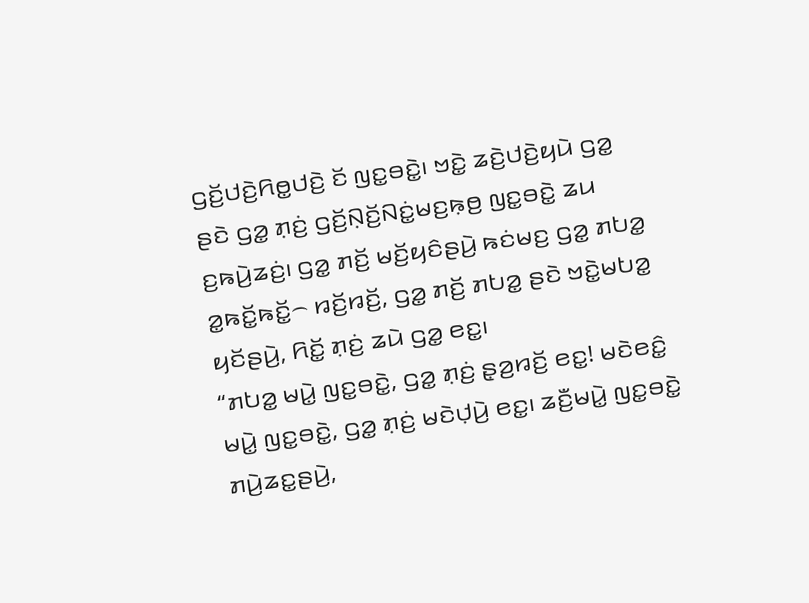ꤞꤢꤩ꤬ꤓꤢꤧ꤬ꤖꤥ꤭ꤓꤢꤧ꤬ ꤢꤩ ꤜꤢ꤭ꤋꤢꤧ꤭꤯ ꤠꤢꤧ꤭ ꤘꤢꤧ꤬ꤓꤢꤧ꤬ꤟꤣꤧ ꤞꤤ꤭ ꤔꤢꤧ ꤞꤤ꤭ ꤊ꤫ꤢꤦ꤬ ꤞꤢꤩ꤬ꤡ꤫ꤢꤩ꤬ꤡꤢꤦ꤭ꤗꤢ꤬ꤒ꤫ꤥ꤬ ꤜꤢ꤭ꤋꤢꤧ꤭ ꤘꤣ ꤢ꤬ꤒꤣꤧ꤬ꤘꤢꤦ꤬꤯ ꤞꤤ꤭ ꤊꤢꤩ꤬ ꤗꤢꤩ꤬ꤟꤢꤨꤔꤣꤧ꤬ ꤒꤢꤦꤗꤢ꤬ ꤞꤤ꤭ ꤊꤝꤤ꤭ ꤤ꤭ꤒꤢꤩ꤭ꤒꤢꤩ꤭꤮ ꤙꤢꤩ꤬ꤙꤢꤩ꤬, ꤞꤤ꤭ ꤊꤢꤩ꤬ ꤊꤝꤤ꤭ ꤔꤢꤧ ꤠꤢꤧ꤭ꤗꤝꤤ꤭ ꤟꤢꤩꤔꤣꤧ꤬, ꤖꤢꤩ꤭ ꤊ꤫ꤢꤦ꤬ ꤘꤣꤧ ꤞꤤ꤭ ꤕꤢ꤭꤯
“ꤊꤝꤤ꤭ ꤗꤣꤧ꤭ ꤜꤢ꤭ꤋꤢꤧ꤭, ꤞꤤ꤭ ꤊ꤫ꤢꤦ꤬ ꤔ꤫ꤤ꤬ꤙꤢꤩ꤬ ꤕꤢ꤭! ꤗꤢꤧꤕꤢꤨ꤭ ꤗꤣꤧ꤭ ꤜꤢ꤭ꤋꤢꤧ꤭, ꤞꤤ꤭ ꤊ꤫ꤢꤦ꤬ ꤗꤢꤧꤓ꤫ꤣꤧ꤬ ꤕꤢ꤭꤯ ꤘꤢꤪ꤬ꤗꤣꤧ꤭ ꤜꤢ꤭ꤋꤢꤧ꤭ ꤊꤣꤧ꤬ꤘꤢ꤭ꤔꤣꤧ꤬,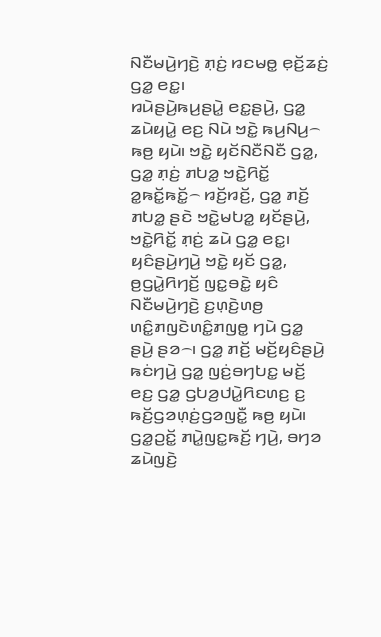ꤡꤢꤪꤗꤣꤧ꤬ꤚꤢꤧ꤬ ꤊ꤫ꤢꤦ꤬ ꤙꤢꤗꤥ꤭ ꤕ꤫ꤢꤩ꤬ꤘꤢꤦ꤬ ꤞꤤ꤭ ꤕꤢ꤭꤯
ꤙꤣꤧꤔꤣꤧ꤬ꤒꤣ꤬ꤔꤣꤧ꤭ ꤕꤢ꤭ꤔꤣꤧ꤬, ꤞꤤ꤭ ꤘꤣꤧꤟꤣꤧ꤭ ꤕꤢ꤬ ꤡꤣꤧ ꤠꤢꤧ꤭ ꤒꤣ꤬ꤡꤣ꤬꤮ ꤒꤥ꤬ ꤟꤣꤧ꤯ ꤠꤢꤧ꤭ ꤟꤢꤩꤡꤢꤪꤡꤢꤪ ꤞꤤ꤭, ꤞꤤ꤭ ꤊ꤫ꤢꤦ꤬ ꤊꤝꤤ꤭ ꤠꤢꤧ꤭ꤖꤢꤩ꤭ ꤤ꤭ꤒꤢꤩ꤭ꤒꤢꤩ꤭꤮ ꤙꤢꤩ꤬ꤙꤢꤩ꤬, ꤞꤤ꤭ ꤊꤢꤩ꤬ ꤊꤝꤤ꤭ ꤔꤢꤧ ꤠꤢꤧ꤭ꤗꤝꤤ꤭ ꤟꤢꤩꤔꤣꤧ꤬, ꤠꤢꤧ꤭ꤖꤢꤩ꤭ ꤊ꤫ꤢꤦ꤬ ꤘꤣꤧ ꤞꤤ꤭ ꤕꤢ꤭꤯
ꤟꤢꤨꤔꤣꤧ꤬ꤚꤣꤧ꤬ ꤠꤢꤧ꤭ ꤟꤢꤩ ꤞꤤ꤭, ꤥ꤬ꤞꤣꤧ꤭ꤖꤚꤢꤩ꤬ ꤜꤢ꤭ꤋꤢꤧ꤭ ꤟꤢꤨ ꤡꤢꤪꤗꤣꤧ꤬ꤚꤢꤧ꤬ ꤢ꤬ꤛ꤫ꤢꤧ꤬ꤛꤥ꤬ ꤛꤢꤨ꤭ꤊꤜꤢꤧꤛꤢꤨ꤭ꤊꤜꤥ꤭ ꤚꤣꤧ ꤞꤤ꤭ ꤔꤣꤧ꤬ ꤔꤤ꤮꤯ ꤞꤤ꤭ ꤊꤢꤩ꤬ ꤗꤢꤩ꤬ꤟꤢꤨꤔꤣꤧ꤬ ꤒꤢꤦꤚꤣꤧ꤬ ꤞꤤ꤭ ꤜꤢꤦ꤬ꤋꤚꤝꤢ꤭ ꤗꤢꤩ꤬ ꤕꤢ꤬ ꤞꤤ꤭ ꤞꤝꤤ꤬ꤓꤣꤧ꤭ꤖꤢꤛꤢ꤬ ꤢ꤬ ꤒꤢꤩ꤬ꤞꤤꤛ꤫ꤢꤦ꤬ꤞꤤꤜꤢꤪ꤭ ꤒꤥ꤬ ꤟꤣꤧ꤯
ꤞꤤ꤭ꤑꤢꤩ꤭ ꤊꤣꤧ꤭ꤜꤢ꤭ꤒꤢꤩ꤬ ꤚꤣꤧ꤬, ꤋꤚꤤ ꤘꤣꤧꤜꤢꤧ꤬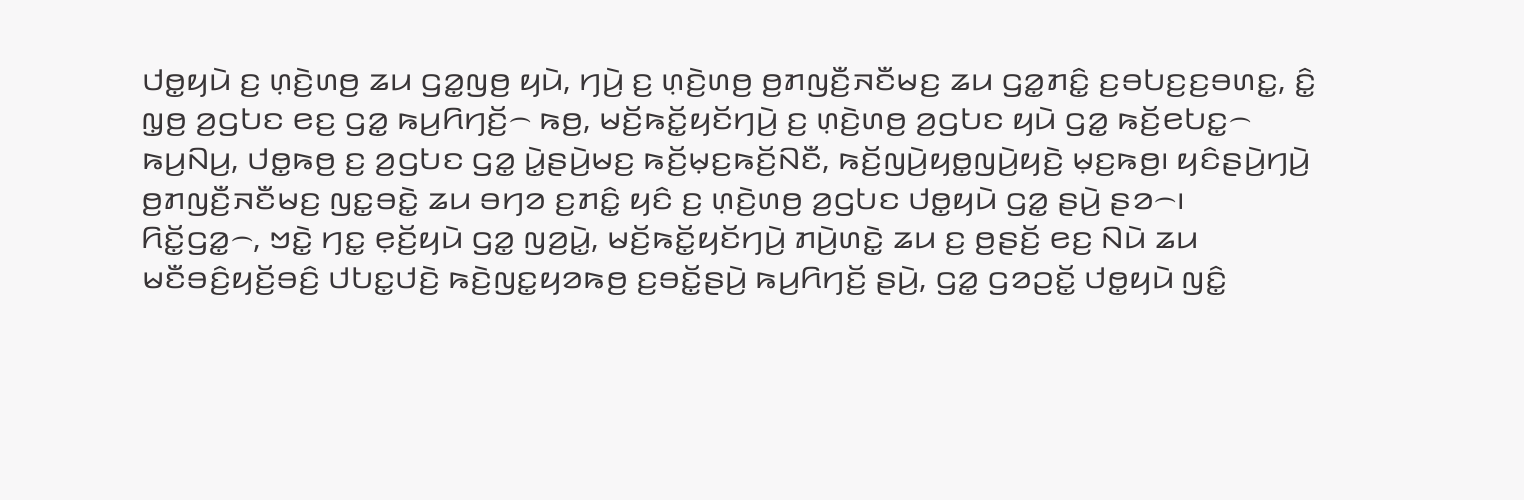ꤓꤥ꤭ꤟꤣꤧ ꤢ꤬ ꤛ꤫ꤢꤧ꤬ꤛꤥ꤬ ꤘꤣ ꤞꤤ꤭ꤜꤥ꤬ ꤟꤣꤧ, ꤚꤣꤧ꤬ ꤢ꤬ ꤛ꤫ꤢꤧ꤬ꤛꤥ꤬ ꤥ꤬ꤊꤜꤢꤪ꤬ꤏꤢꤪꤗꤢ꤬ ꤘꤣ ꤞꤤ꤭ꤊꤢꤨ꤭ ꤢ꤬ꤋꤝꤢ꤬ꤢ꤬ꤋꤛꤢ꤭, ꤢꤨ꤭ ꤜ꤫ꤥ꤬ ꤤ꤬ꤞꤝꤢ ꤕꤢ꤬ ꤞꤤ꤭ ꤒꤣ꤬ꤖꤚꤢꤩ꤬꤮ ꤒꤥ꤬, ꤗꤢꤩ꤬ꤒꤢꤩ꤭ꤟꤢꤩꤚꤣꤧ꤬ ꤢ꤬ ꤛ꤫ꤢꤧ꤬ꤛꤥ꤬ ꤤ꤬ꤞꤝꤢ ꤟꤣꤧ ꤞꤤ꤭ ꤒꤢꤩ꤬ꤕꤝꤢ꤭꤮ ꤒꤣ꤬ꤡꤣ꤬, ꤓꤥ꤭ꤒꤥ꤬ ꤢ꤬ ꤤ꤬ꤞꤝꤢ ꤞꤤ꤭ ꤣꤧ꤭ꤔꤣꤧ꤬ꤗꤢ꤬ ꤒꤢꤩ꤬ꤗ꤫ꤢ꤬ꤒꤢꤩ꤬ꤡꤢꤪ, ꤒꤢꤩ꤬ꤜꤣꤧ꤬ꤟꤥ꤭ꤜꤣꤧ꤬ꤟꤢꤧ꤬ ꤗ꤫ꤢ꤬ꤒꤥ꤬꤯ ꤟꤢꤨꤔꤣꤧ꤬ꤚꤣꤧ꤬ ꤥ꤬ꤊꤜꤢꤪ꤬ꤏꤢꤪꤗꤢ꤬ ꤜꤢ꤭ꤋꤢꤧ꤭ ꤘꤣ ꤋꤚꤤ ꤢ꤬ꤊꤢꤨ꤭ ꤟꤢꤨ ꤢ꤬ ꤛ꤫ꤢꤧ꤬ꤛꤥ꤬ ꤤ꤬ꤞꤝꤢ ꤓꤥ꤭ꤟꤣꤧ ꤞꤤ꤭ ꤔꤣꤧ꤬ ꤔꤤ꤮꤯
ꤖꤢꤩ꤭ꤞꤤ꤭꤮, ꤠꤢꤧ꤭ ꤚꤢ꤭ ꤕ꤫ꤢꤩ꤬ꤟꤣꤧ ꤞꤤ꤭ ꤜꤤ꤬ꤣꤧ꤭, ꤗꤢꤩ꤬ꤒꤢꤩ꤭ꤟꤢꤩꤚꤣꤧ꤬ ꤊꤣꤧ꤬ꤛꤢꤧ꤭ ꤘꤣ ꤢ꤬ ꤥ꤬ꤔꤢꤩ꤬ ꤕꤢ꤬ ꤡꤣꤧ ꤘꤣ ꤗꤢꤪꤋꤢꤨ꤬ꤟꤢꤩ꤬ꤋꤢꤨ꤬ ꤓꤝꤢ꤭ꤓꤢꤧ꤬ ꤒꤢꤧ꤬ꤜꤢ꤭ꤟꤤꤒꤥ꤬ ꤢ꤬ꤋꤢꤩ꤭ꤔꤣꤧ꤬ ꤒꤣ꤬ꤖꤚꤢꤩ꤬ ꤔꤣꤧ꤬, ꤞꤤ꤭ ꤞꤤꤑꤢꤩ꤭ ꤓꤥ꤭ꤟꤣꤧ ꤜꤢꤨ꤭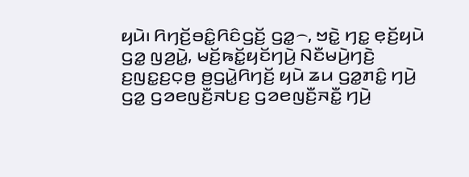ꤟꤣꤧ꤯ ꤖꤚꤢꤩ꤬ꤋꤢꤨ꤭ꤖꤢꤨꤞꤢꤩ꤬ ꤞꤤ꤭꤮, ꤠꤢꤧ꤭ ꤚꤢ꤭ ꤕ꤫ꤢꤩ꤬ꤟꤣꤧ ꤞꤤ꤭ ꤜꤤ꤬ꤣꤧ꤭, ꤗꤢꤩ꤬ꤒꤢꤩ꤭ꤟꤢꤩꤚꤣꤧ꤬ ꤡꤢꤪꤗꤣꤧ꤬ꤚꤢꤧ꤬ ꤢ꤬ꤜꤢ꤭ꤢ꤬ꤍ꤫ꤥ꤬ ꤥ꤬ꤞꤣꤧ꤭ꤖꤚꤢꤩ꤬ ꤟꤣꤧ ꤘꤣ ꤞꤤ꤭ꤊꤢꤨ꤭ ꤚꤣꤧ꤬ ꤞꤤ꤭ ꤞꤤꤕꤜꤢꤪ꤬ꤏꤝꤢ꤬ ꤞꤤꤕꤜꤢꤪ꤬ꤏꤢꤪ꤭ ꤚꤣꤧ꤬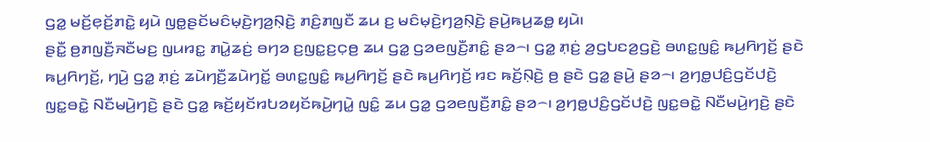ꤞꤤ꤭ ꤗꤢꤩ꤬ꤕ꤫ꤢꤩ꤬ꤊꤢꤧ꤭ ꤟꤣꤧ ꤜꤥ꤭ꤔꤢꤩꤗꤢꤨꤗ꤫ꤢꤧ꤬ꤚꤤ꤬ꤡ꤫ꤢꤧ꤬ ꤊꤢꤨ꤬ꤊꤜꤢꤪ ꤘꤣ ꤢ꤬ ꤗꤢꤨꤗ꤫ꤢꤧ꤬ꤚꤤ꤬ꤡ꤫ꤢꤧ꤬ ꤔꤣꤧ꤬ꤒꤣ꤬ꤘꤥ꤭ ꤟꤣꤧ꤯
ꤔꤢꤪ꤭ ꤥ꤬ꤊꤜꤢꤪ꤬ꤏꤢꤪꤗꤢ꤬ ꤜꤣꤙꤢ꤭ ꤊꤣꤧ꤭ꤘꤢꤦ꤬ ꤋꤚꤤ ꤢ꤬ꤜꤢ꤭ꤢ꤬ꤍ꤫ꤥ꤬ ꤘꤣ ꤞꤤ꤭ ꤞꤤꤕꤜꤢꤪ꤬ꤊꤢꤨ꤭ ꤔꤤ꤮꤯ ꤞꤤ꤭ ꤊ꤫ꤢꤦ꤬ ꤤ꤬ꤞꤝꤢꤤ꤬ꤞꤢꤧ꤬ ꤋꤛꤢ꤭ꤜꤢꤨ꤭ ꤒꤣ꤬ꤖꤚꤢꤩ꤬ ꤔꤢꤧ ꤒꤣ꤬ꤖꤚꤢꤩ꤬, ꤚꤣꤧ꤬ ꤞꤤ꤭ ꤊ꤫ꤢꤦ꤬ ꤘꤣꤧꤚꤢꤪ꤬ꤘꤣꤧꤚꤢꤩ꤭ ꤋꤛꤢ꤭ꤜꤢꤨ꤭ ꤒꤣ꤬ꤖꤚꤢꤩ꤬ ꤔꤢꤧ ꤒꤣ꤬ꤖꤚꤢꤩ꤬ ꤙꤢ ꤒꤢꤩ꤬ꤡ꤫ꤢꤧ꤬ ꤥ꤬ ꤔꤢꤧ ꤞꤤ꤭ ꤔꤣꤧ꤬ ꤔꤤ꤮꤯ ꤤ꤬ꤚꤥ꤭ꤓꤢꤨ꤬ꤞꤢꤩꤓꤢꤧ꤬ ꤜꤢ꤭ꤋꤢꤧ꤭ ꤡꤢꤪꤗꤣꤧ꤬ꤚꤢꤧ꤬ ꤔꤢꤧ ꤞꤤ꤭ ꤒꤢꤩ꤬ꤟꤢꤩꤙꤝꤤꤟꤢꤩꤒꤣꤧ꤬ꤚꤣꤧ꤭ ꤜꤢꤨ꤭ ꤘꤣ ꤞꤤ꤭ ꤞꤤꤕꤜꤢꤪ꤬ꤊꤢꤨ꤭ ꤔꤤ꤮꤯ ꤤ꤬ꤚꤥ꤭ꤓꤢꤨ꤬ꤞꤢꤩꤓꤢꤧ꤬ ꤜꤢ꤭ꤋꤢꤧ꤭ ꤡꤢꤪꤗꤣꤧ꤬ꤚꤢꤧ꤬ ꤔꤢꤧ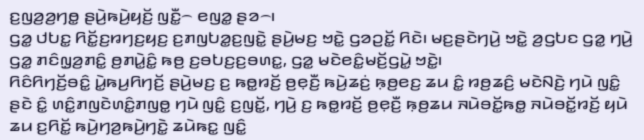ꤢ꤬ꤜꤤ꤬ꤤ꤬ꤚꤥ꤭ ꤔꤣꤧ꤬ꤒꤣꤧ꤬ꤟꤢꤩ꤬ ꤜꤢꤪ꤭꤮ ꤕꤜꤤ꤭ ꤔꤤ꤮꤯
ꤞꤤ꤭ ꤓꤝꤢ꤭ ꤖꤢꤩ꤭ꤢ꤬ꤙꤚꤢ꤬ꤟꤢ꤬ ꤢ꤬ꤊꤜꤝꤤ꤭ꤢ꤬ꤜꤢꤧ꤭ ꤔꤣꤧ꤬ꤗꤢ꤬ ꤠꤢꤧ꤭ ꤞꤤꤑꤢꤩ꤭ ꤖꤢꤧ꤯ ꤗꤢ꤬ꤔꤢꤧꤚꤣꤧ꤬ ꤠꤢꤧ꤭ ꤤ꤬ꤞꤝꤢ ꤞꤤ꤭ ꤚꤣꤧ꤬ ꤞꤤ꤭ ꤊꤢꤨꤜ꤫ꤤ꤬ꤊꤢꤨ꤭ ꤥ꤬ꤊꤣꤧ꤭ꤢꤨ꤭ ꤒꤥ꤬ ꤢ꤬ꤋꤝꤢ꤬ꤢ꤬ꤋꤛꤢ꤭, ꤞꤤ꤭ ꤗꤢꤧꤕꤢꤨ꤭ꤗꤢꤩ꤬ꤞꤣꤧ꤭ ꤠꤢꤧ꤭꤯
ꤖꤢꤨꤖꤚꤢꤩ꤬ꤋꤢꤨ꤭ ꤣꤧ꤭ꤒꤣ꤬ꤖꤚꤢꤩ꤬ ꤔꤣꤧ꤬ꤗꤢ꤬ ꤢ꤬ ꤒꤥ꤭ꤙꤢꤩ꤬ ꤥ꤬ꤕ꤫ꤢꤪ꤬ ꤒꤣꤧ꤬ꤘꤢꤦ꤬ ꤒ꤫ꤥ꤬ꤕꤢ꤬ ꤘꤣ ꤢꤨ꤭ ꤙꤥ꤬ꤘꤢꤨ꤬ ꤗꤢꤧꤡꤢꤧ꤬ ꤚꤣꤧ ꤜꤢꤨ꤭ ꤔꤢꤧ ꤢꤨ꤭ ꤛꤢꤨ꤭ꤊꤜꤢꤧꤛꤢꤨ꤭ꤊꤜꤥ꤭ ꤚꤣꤧ ꤜꤢꤨ꤭ ꤢ꤬ꤜꤢꤩ꤭, ꤚꤣꤧ꤬ ꤢ꤬ ꤒꤥ꤭ꤙꤢꤩ꤬ ꤥ꤬ꤕ꤫ꤢꤪ꤬ ꤒ꤫ꤥ꤬ꤘꤣ ꤏꤣꤧꤋꤢꤩ꤭ꤒꤥ꤭ ꤏꤣꤧꤋꤢꤩ꤭ꤙꤢꤩ꤬ ꤟꤣꤧ ꤘꤣ ꤢ꤬ꤖꤢꤩ꤭ ꤒꤣꤧ꤬ꤚꤤ꤬ꤒꤣꤧ꤬ꤚꤢꤧ꤭ ꤘꤣꤧꤒꤢ꤭ ꤜꤢꤨ꤭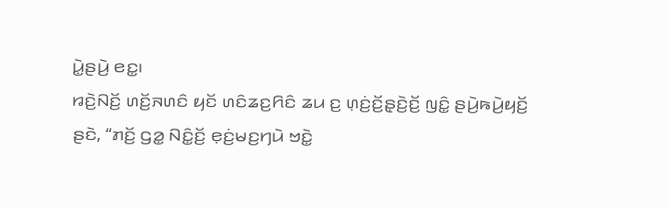ꤣꤧ꤭ꤔꤣꤧ꤬ ꤕꤢ꤭꤯
ꤙꤢꤧ꤬ꤡꤢꤩ꤬ ꤛꤢꤩ꤬ꤏꤛꤢꤨ ꤟꤢꤩ ꤛꤢꤨꤘꤢ꤬ꤖꤢꤨ ꤘꤣ ꤢ꤬ ꤛ꤫ꤢꤦ꤬ꤢꤩ꤬ꤔ꤫ꤢꤧ꤬ꤢꤩ꤬ ꤜꤢꤨ꤭ ꤔꤣꤧ꤬ꤒꤣꤧ꤬ꤟꤢꤩ꤬ ꤔꤢꤧ, “ꤊꤢꤩ꤬ ꤞꤤ꤭ ꤡꤢꤨ꤭ꤢꤩ꤬ ꤕ꤫ꤢꤦ꤬ꤗꤢ꤬ꤚꤣꤧ ꤠꤢꤧ꤭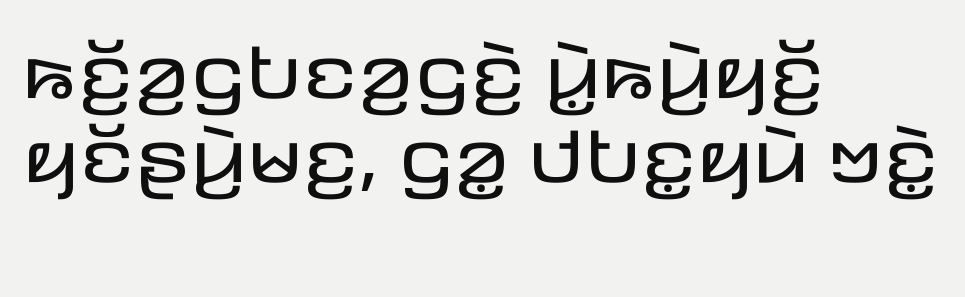ꤒꤢꤩ꤬ꤤ꤬ꤞꤝꤢꤤ꤬ꤞꤢꤧ꤬ ꤣꤧ꤭ꤒꤣꤧ꤬ꤟꤢꤩ꤬ ꤟꤢꤩꤔꤣꤧ꤬ꤗꤢ꤬, ꤞꤤ꤭ ꤓꤝꤢ꤭ꤟꤣꤧ ꤠꤢꤧ꤭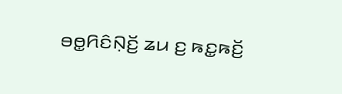ꤋꤥ꤭ꤖꤢꤨꤡ꤫ꤢꤩ꤬ ꤘꤣ ꤢ꤬ ꤒꤢ꤭ꤒꤢꤩ꤬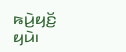ꤒꤣꤧ꤬ꤟꤢꤩ꤬ ꤟꤣꤧ꤯